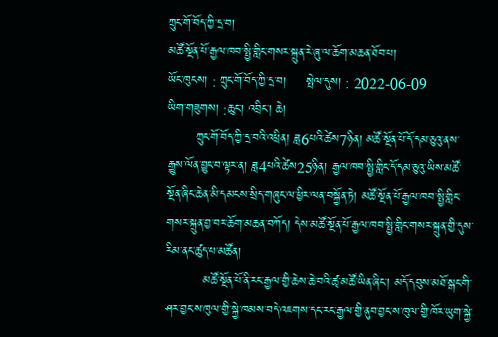ཀྲུང་གོ་བོད་ཀྱི་དྲ་བ།
མཚོ་སྔོན་པོ་རྒྱལ་ཁབ་སྤྱི་གླིང་གསར་སྐྲུན་རེ་ཞུ་ལ་ཆོག་མཆན་ཐོབ་པ།
ཡོང་ཁུངས། : ཀྲུང་གོ་བོད་ཀྱི་དྲ་བ།     སྤེལ་དུས། : 2022-06-09
ཡིག་གཟུགས། :ཆུང་། འབྲིང་། ཆེ།
       ཀྲུང་གོ་བོད་ཀྱི་དྲ་བའི་འཕྲིན། ཟླ6པའི་ཚེས7ཉིན། མཚོ་སྔོན་པོ་དོ་དམ་ཅུའུ་ནས་རྒྱུས་ལོན་བྱུང་བ་ལྟར་ན། ཟླ4པའི་ཚེས25ཉིན། རྒྱལ་ཁབ་སྤྱི་གླིང་དོ་དམ་ཅུའུ་ཡིས་མཚོ་སྔོན་ཞིང་ཆེན་མི་དམངས་སྲིད་གཞུང་ལ་ཕྱིར་ལན་བསྐྱོན་ཏེ། མཚོ་སྔོན་པོ་རྒྱལ་ཁབ་སྤྱི་གླིང་གསར་སྐྲུན་བྱ་བར་ཆོག་མཆན་བཀོད། དེས་མཚོ་སྔོན་པོ་རྒྱལ་ཁབ་སྤྱི་གླིང་གསར་སྐྲུན་གྱི་དུས་རིམ་ནང་ཚུད་པ་མཚོན།
         མཚོ་སྔོན་པོ་ནི་རང་རྒྱལ་གྱི་ཆེས་ཆེ་བའི་ཚྭ་མཚོ་ཡིན་ཞིང་། མདོ་དབུས་མཐོ་སྒང་གི་ཤར་བྱང་ས་ཁུལ་གྱི་སྐྱེ་ཁམས་བདེ་འཇགས་དང་རང་རྒྱལ་གྱི་ནུབ་བྱང་ས་ཁུལ་གྱི་ཁོར་ཡུག་སྐྱེ་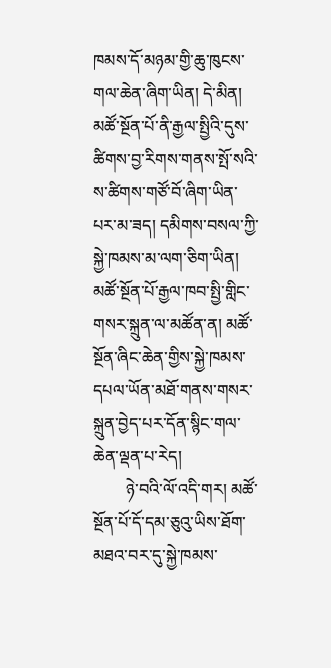ཁམས་དོ་མཉམ་གྱི་ཆུ་ཁུངས་གལ་ཆེན་ཞིག་ཡིན། དེ་མིན། མཚོ་སྔོན་པོ་ནི་རྒྱལ་སྤྱིའི་དུས་ཚིགས་བྱ་རིགས་གནས་སྤོ་སའི་ས་ཚིགས་གཙོ་བོ་ཞིག་ཡིན་པར་མ་ཟད། དམིགས་བསལ་ཀྱི་སྐྱེ་ཁམས་མ་ལག་ཅིག་ཡིན། མཚོ་སྔོན་པོ་རྒྱལ་ཁབ་སྤྱི་གླིང་གསར་སྐྲུན་ལ་མཚོན་ན། མཚོ་སྔོན་ཞིང་ཆེན་གྱིས་སྐྱེ་ཁམས་དཔལ་ཡོན་མཐོ་གནས་གསར་སྐྲུན་བྱེད་པར་དོན་སྙིང་གལ་ཆེན་ལྡན་པ་རེད།
        ཉེ་བའི་ལོ་འདི་གར། མཚོ་སྔོན་པོ་དོ་དམ་ཅུའུ་ཡིས་ཐོག་མཐའ་བར་དུ་སྐྱེ་ཁམས་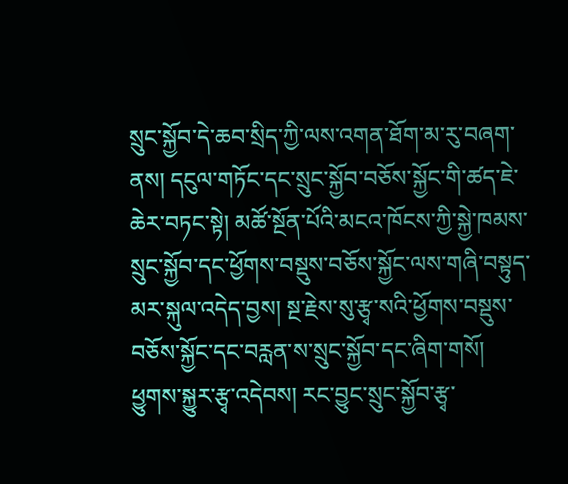སྲུང་སྐྱོབ་དེ་ཆབ་སྲིད་ཀྱི་ལས་འགན་ཐོག་མ་རུ་བཞག་ནས། དངུལ་གཏོང་དང་སྲུང་སྐྱོབ་བཅོས་སྐྱོང་གི་ཚད་ཇེ་ཆེར་བཏང་སྟེ། མཚོ་སྔོན་པོའི་མངའ་ཁོངས་ཀྱི་སྐྱེ་ཁམས་སྲུང་སྐྱོབ་དང་ཕྱོགས་བསྡུས་བཅོས་སྐྱོང་ལས་གཞི་བསྟུད་མར་སྐུལ་འདེད་བྱས། སྔ་རྗེས་སུ་རྩྭ་སའི་ཕྱོགས་བསྡུས་བཅོས་སྐྱོང་དང་བརླན་ས་སྲུང་སྐྱོབ་དང་ཞིག་གསོ། ཕྱུགས་སྐྱུར་རྩྭ་འདེབས། རང་བྱུང་སྲུང་སྐྱོབ་རྩྭ་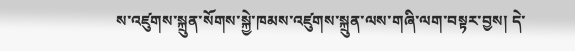ས་འཛུགས་སྐྲུན་སོགས་སྐྱེ་ཁམས་འཛུགས་སྐྲུན་ལས་གཞི་ལག་བསྟར་བྱས། དེ་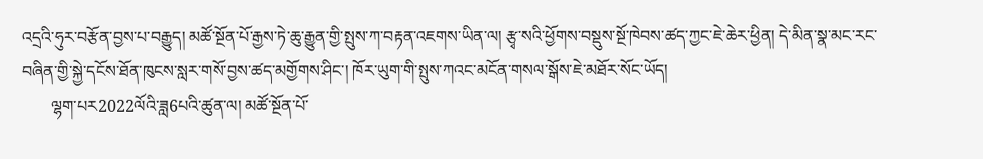འདྲའི་ཧུར་བརྩོན་བྱས་པ་བརྒྱུད། མཚོ་སྔོན་པོ་རྒྱས་ཏེ་ཆུ་རྒྱུན་གྱི་སྤུས་ཀ་བརྟན་འཇགས་ཡིན་ལ། རྩྭ་སའི་ཕྱོགས་བསྡུས་སྔོ་ཁེབས་ཚད་ཀྱང་ཇེ་ཆེར་ཕྱིན། དེ་མིན་སྣ་མང་རང་བཞིན་གྱི་སྐྱེ་དངོས་ཐོན་ཁུངས་སླར་གསོ་བྱས་ཚད་མགྱོགས་ཤིང་། ཁོར་ཡུག་གི་སྤུས་ཀའང་མངོན་གསལ་སྒོས་ཇེ་མཐོར་སོང་ཡོད།
       ལྷག་པར2022ལོའི་ཟླ6པའི་ཚུན་ལ། མཚོ་སྔོན་པོ་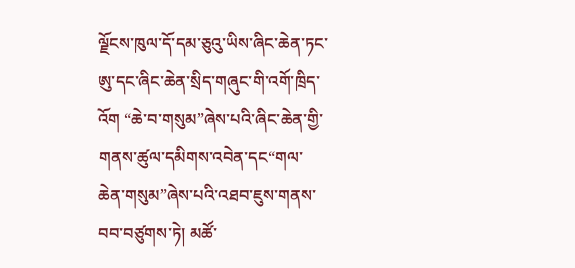ལྗོངས་ཁུལ་དོ་དམ་ཅུའུ་ཡིས་ཞིང་ཆེན་ཏང་ཨུ་དང་ཞིང་ཆེན་སྲིད་གཞུང་གི་འགོ་ཁྲིད་འོག “ཆེ་བ་གསུམ”ཞེས་པའི་ཞིང་ཆེན་གྱི་གནས་ཚུལ་དམིགས་འབེན་དང“གལ་ཆེན་གསུམ”ཞེས་པའི་འཐབ་ཇུས་གནས་བབ་བཙུགས་ཏེ། མཚོ་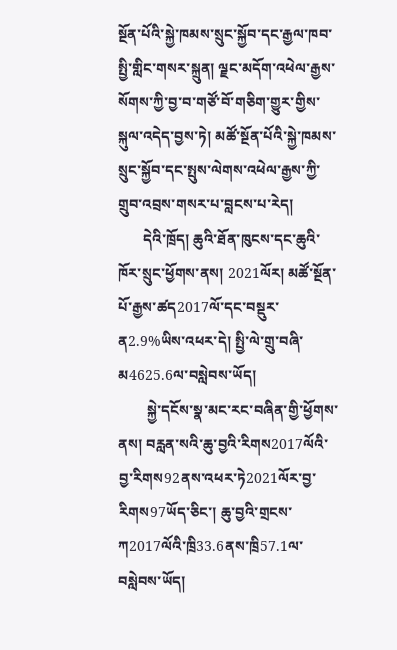སྔོན་པོའི་སྐྱེ་ཁམས་སྲུང་སྐྱོབ་དང་རྒྱལ་ཁབ་སྤྱི་གླིང་གསར་སྐྲུན། ལྗང་མདོག་འཕེལ་རྒྱས་སོགས་ཀྱི་བྱ་བ་གཙོ་བོ་གཅིག་གྱུར་གྱིས་སྐུལ་འདེད་བྱས་ཏེ། མཚོ་སྔོན་པོའི་སྐྱེ་ཁམས་སྲུང་སྐྱོབ་དང་སྤུས་ལེགས་འཕེལ་རྒྱས་ཀྱི་གྲུབ་འབྲས་གསར་པ་བླངས་པ་རེད།
       དེའི་ཁྲོད། ཆུའི་ཐོན་ཁུངས་དང་ཆུའི་ཁོར་སྲུང་ཕྱོགས་ནས། 2021ལོར། མཚོ་སྔོན་པོ་རྒྱས་ཚད2017ལོ་དང་བསྡུར་ན2.9%ཡིས་འཕར་དེ། སྤྱི་ལེ་གྲུ་བཞི་མ4625.6ལ་བསླེབས་ཡོད།
        སྐྱེ་དངོས་སྣ་མང་རང་བཞིན་གྱི་ཕྱོགས་ནས། བརླན་སའི་ཆུ་བྱའི་རིགས2017ལོའི་བྱ་རིགས92ནས་འཕར་ཏེ2021ལོར་བྱ་རིགས97ཡོད་ཅིང་། ཆུ་བྱའི་གྲངས་ཀ2017ལོའི་ཁྲི33.6ནས་ཁྲི57.1ལ་བསླེབས་ཡོད།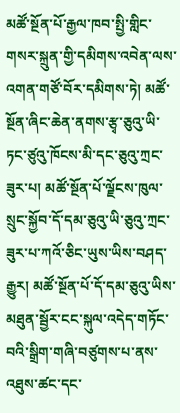མཚོ་སྔོན་པོ་རྒྱལ་ཁབ་སྤྱི་གླིང་གསར་སྐྲུན་གྱི་དམིགས་འབེན་ལས་འགན་གཙོ་བོར་དམིགས་ཏེ། མཚོ་སྔོན་ཞིང་ཆེན་ནགས་རྩྭ་ཅུའུ་ཡི་ཏང་ཙུའུ་ཁོངས་མི་དང་ཅུའུ་ཀྲང་ཟུར་པ། མཚོ་སྔོན་པོ་ལྗོངས་ཁུལ་སྲུང་སྐྱོབ་དོ་དམ་ཅུའུ་ཡི་ཅུའུ་ཀྲང་ཟུར་པ་ཀའོ་ཅིང་ཡུས་ཡིས་བཤད་རྒྱུར། མཚོ་སྔོན་པོ་དོ་དམ་ཅུའུ་ཡིས་མཐུན་སྦྱོར་ངང་སྐུལ་འདེད་གཏོང་བའི་སྒྲིག་གཞི་བཙུགས་པ་ནས་འཐུས་ཚང་དང་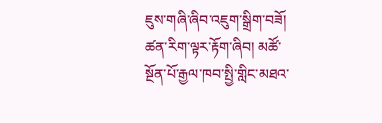ཇུས་གཞི་ཞིབ་འཇུག་སྒྲིག་བཟོ། ཚན་རིག་ལྟར་རྟོག་ཞིབ། མཚོ་སྔོན་པོ་རྒྱལ་ཁབ་སྤྱི་གླིང་མཐའ་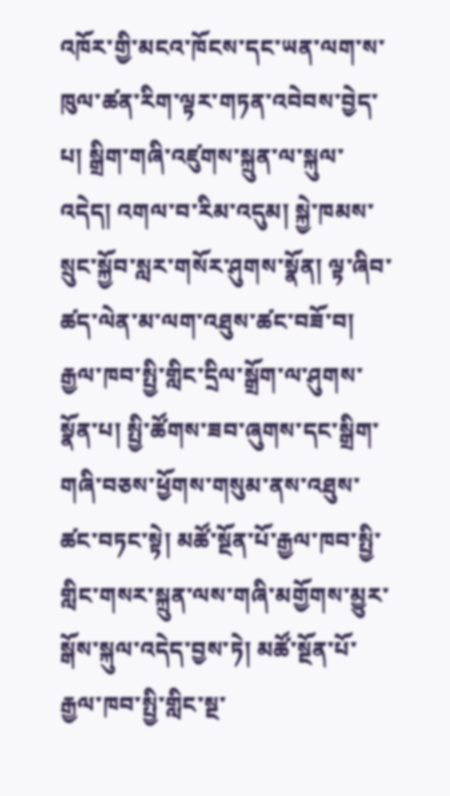འཁོར་གྱི་མངའ་ཁོངས་དང་ཡན་ལག་ས་ཁུལ་ཚན་རིག་ལྟར་གཏན་འབེབས་བྱེད་པ། སྒྲིག་གཞི་འཛུགས་སྐྲུན་ལ་སྐུལ་འདེད། འགལ་བ་རིམ་འདུམ། སྐྱེ་ཁམས་སྲུང་སྐྱོབ་སླར་གསོར་ཤུགས་སྣོན། ལྟ་ཞིབ་ཚད་ལེན་མ་ལག་འཐུས་ཚང་བཟོ་བ། རྒྱལ་ཁབ་སྤྱི་གླིང་དྲིལ་སྒྲོག་ལ་ཤུགས་སྣོན་པ། སྤྱི་ཚོགས་ཟབ་ཞུགས་དང་སྒྲིག་གཞི་བཅས་ཕྱོགས་གསུམ་ནས་འཐུས་ཚང་བཏང་སྟེ། མཚོ་སྔོན་པོ་རྒྱལ་ཁབ་སྤྱི་གླིང་གསར་སྐྲུན་ལས་གཞི་མགྱོགས་མྱུར་སྒོས་སྐུལ་འདེད་བྱས་ཏེ། མཚོ་སྔོན་པོ་རྒྱལ་ཁབ་སྤྱི་གླིང་སྔ་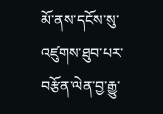མོ་ནས་དངོས་སུ་འཛུགས་ཐུབ་པར་བརྩོན་ལེན་བྱ་རྒྱུ་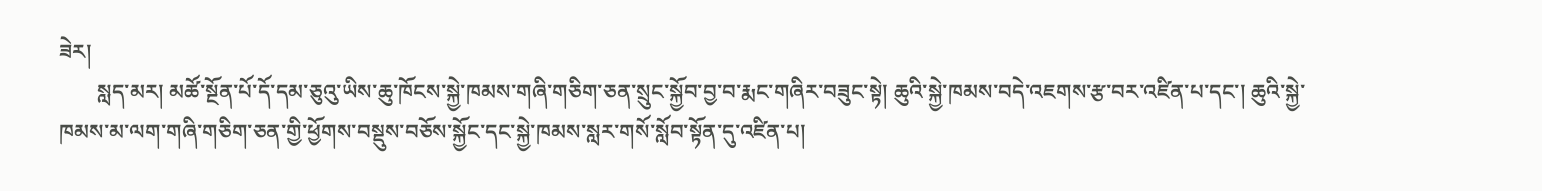ཟེར།
       སླད་མར། མཚོ་སྔོན་པོ་དོ་དམ་ཅུའུ་ཡིས་ཆུ་ཁོངས་སྐྱེ་ཁམས་གཞི་གཅིག་ཅན་སྲུང་སྐྱོབ་བྱ་བ་རྨང་གཞིར་བཟུང་སྟེ། ཆུའི་སྐྱེ་ཁམས་བདེ་འཇགས་རྩ་བར་འཛིན་པ་དང་། ཆུའི་སྐྱེ་ཁམས་མ་ལག་གཞི་གཅིག་ཅན་གྱི་ཕྱོགས་བསྡུས་བཅོས་སྐྱོང་དང་སྐྱེ་ཁམས་སླར་གསོ་སློབ་སྟོན་དུ་འཛིན་པ།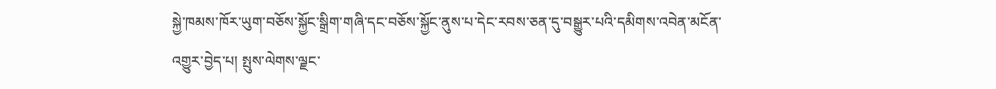སྐྱེ་ཁམས་ཁོར་ཡུག་བཅོས་སྐྱོང་སྒྲིག་གཞི་དང་བཅོས་སྐྱོང་ནུས་པ་དེང་རབས་ཅན་དུ་བསྒྱུར་པའི་དམིགས་འབེན་མངོན་འགྱུར་བྱེད་པ། སྤུས་ལེགས་ལྗང་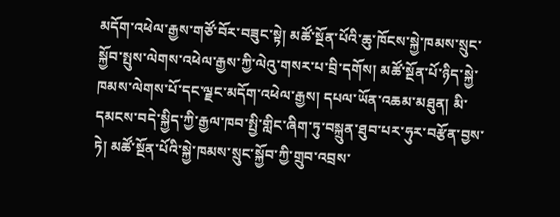མདོག་འཕེལ་རྒྱས་གཙོ་བོར་བཟུང་སྟེ། མཚོ་སྔོན་པོའི་ཆུ་ཁོངས་སྐྱེ་ཁམས་སྲུང་སྐྱོབ་སྤུས་ལེགས་འཕེལ་རྒྱས་ཀྱི་ལེའུ་གསར་པ་བྲི་དགོས། མཚོ་སྔོན་པོ་ཉིད་སྐྱེ་ཁམས་ལེགས་པོ་དང་ལྗང་མདོག་འཕེལ་རྒྱས། དཔལ་ཡོན་འཆམ་མཐུན། མི་དམངས་བདེ་སྐྱིད་ཀྱི་རྒྱལ་ཁབ་སྤྱི་གླིང་ཞིག་ཏུ་བསྐྲུན་ཐུབ་པར་ཧུར་བརྩོན་བྱས་ཏེ། མཚོ་སྔོན་པོའི་སྐྱེ་ཁམས་སྲུང་སྐྱོབ་ཀྱི་གྲུབ་འབྲས་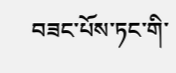བཟང་པོས་ཏང་གི་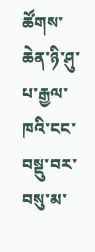ཚོགས་ཆེན་ཉི་ཤུ་པ་རྒྱལ་ཁའི་ངང་བསྡུ་བར་བསུ་མ་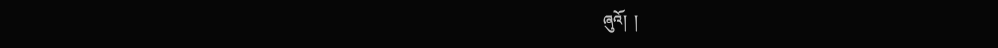ཞུའོ།  །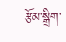རྩོམ་སྒྲིག་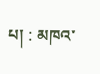པ། : མཁའ་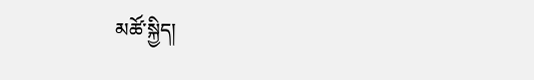མཚོ་སྐྱིད།